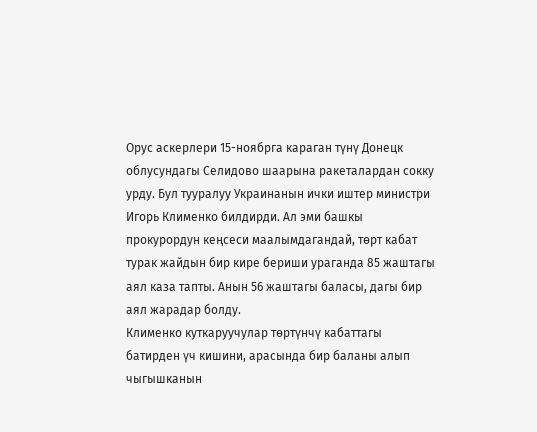Орус аскерлери 15-ноябрга караган түнү Донецк облусундагы Селидово шаарына ракеталардан сокку урду. Бул тууралуу Украинанын ички иштер министри Игорь Клименко билдирди. Ал эми башкы прокурордун кеңсеси маалымдагандай, төрт кабат турак жайдын бир кире бериши ураганда 85 жаштагы аял каза тапты. Анын 56 жаштагы баласы, дагы бир аял жарадар болду.
Клименко куткаруучулар төртүнчү кабаттагы батирден үч кишини, арасында бир баланы алып чыгышканын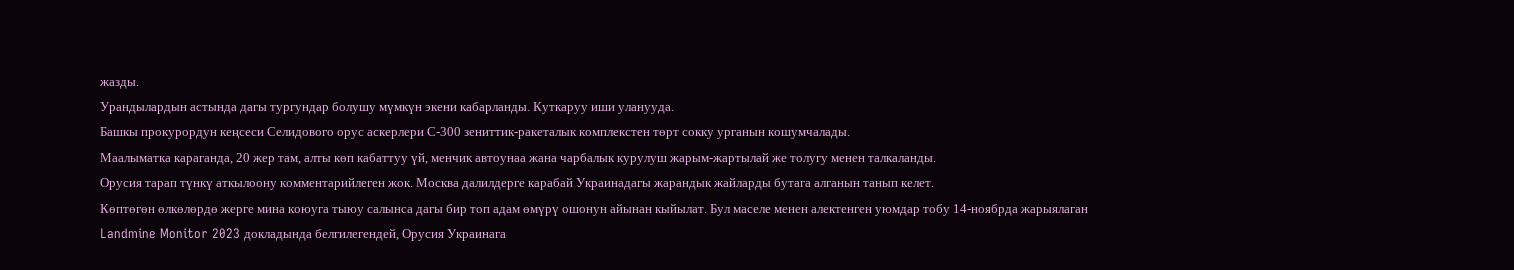жазды.
Урандылардын астында дагы тургундар болушу мүмкүн экени кабарланды. Куткаруу иши уланууда.
Башкы прокурордун кеңсеси Селидового орус аскерлери С-300 зениттик-ракеталык комплекстен төрт сокку урганын кошумчалады.
Маалыматка караганда, 20 жер там, алты көп кабаттуу үй, менчик автоунаа жана чарбалык курулуш жарым-жартылай же толугу менен талкаланды.
Орусия тарап түнкү аткылоону комментарийлеген жок. Москва далилдерге карабай Украинадагы жарандык жайларды бутага алганын танып келет.
Көптөгөн өлкөлөрдө жерге мина коюуга тыюу салынса дагы бир топ адам өмүрү ошонун айынан кыйылат. Бул маселе менен алектенген уюмдар тобу 14-ноябрда жарыялаган Landmine Monitor 2023 докладында белгилегендей, Орусия Украинага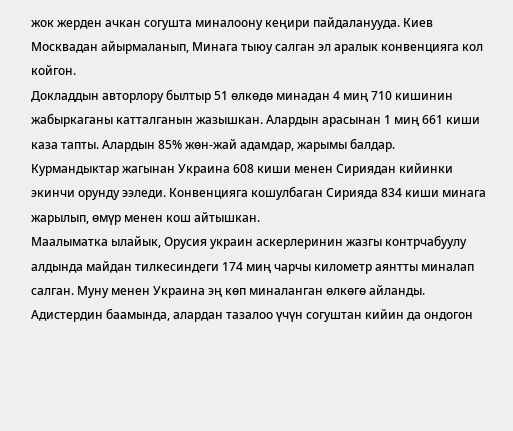жок жерден ачкан согушта миналоону кеңири пайдаланууда. Киев Москвадан айырмаланып, Минага тыюу салган эл аралык конвенцияга кол койгон.
Докладдын авторлору былтыр 51 өлкөдө минадан 4 миң 710 кишинин жабыркаганы катталганын жазышкан. Алардын арасынан 1 миң 661 киши каза тапты. Алардын 85% жөн-жай адамдар, жарымы балдар.
Курмандыктар жагынан Украина 608 киши менен Сириядан кийинки экинчи орунду ээледи. Конвенцияга кошулбаган Сирияда 834 киши минага жарылып, өмүр менен кош айтышкан.
Маалыматка ылайык, Орусия украин аскерлеринин жазгы контрчабуулу алдында майдан тилкесиндеги 174 миң чарчы километр аянтты миналап салган. Муну менен Украина эң көп миналанган өлкөгө айланды.
Адистердин баамында, алардан тазалоо үчүн согуштан кийин да ондогон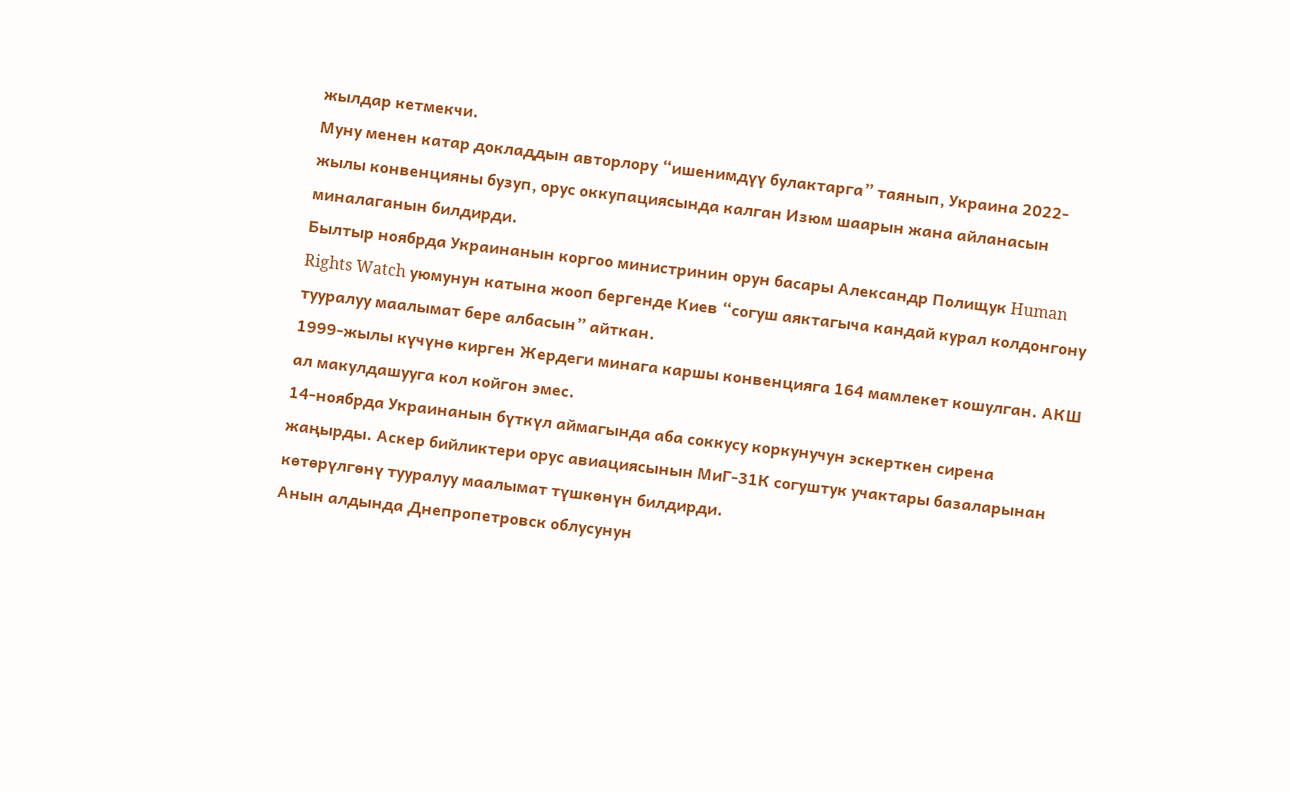жылдар кетмекчи.
Муну менен катар докладдын авторлору “ишенимдүү булактарга” таянып, Украина 2022-жылы конвенцияны бузуп, орус оккупациясында калган Изюм шаарын жана айланасын миналаганын билдирди.
Былтыр ноябрда Украинанын коргоо министринин орун басары Александр Полищук Human Rights Watch уюмунун катына жооп бергенде Киев “согуш аяктагыча кандай курал колдонгону тууралуу маалымат бере албасын” айткан.
1999-жылы күчүнө кирген Жердеги минага каршы конвенцияга 164 мамлекет кошулган. АКШ ал макулдашууга кол койгон эмес.
14-ноябрда Украинанын бүткүл аймагында аба соккусу коркунучун эскерткен сирена жаңырды. Аскер бийликтери орус авиациясынын МиГ-31К согуштук учактары базаларынан көтөрүлгөнү тууралуу маалымат түшкөнүн билдирди.
Анын алдында Днепропетровск облусунун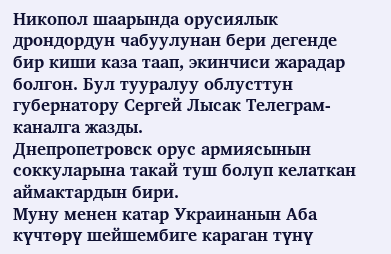Никопол шаарында орусиялык дрондордун чабуулунан бери дегенде бир киши каза таап, экинчиси жарадар болгон. Бул тууралуу облусттун губернатору Сергей Лысак Телеграм-каналга жазды.
Днепропетровск орус армиясынын соккуларына такай туш болуп келаткан аймактардын бири.
Муну менен катар Украинанын Аба күчтөрү шейшембиге караган түнү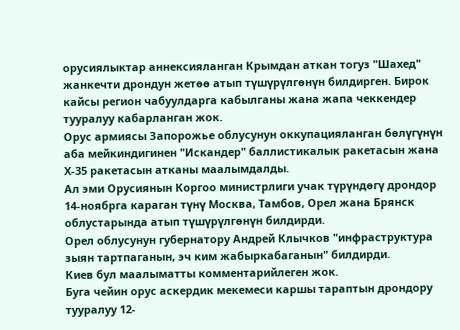орусиялыктар аннексияланган Крымдан аткан тогуз "Шахед" жанкечти дрондун жетөө атып түшүрүлгөнүн билдирген. Бирок кайсы регион чабуулдарга кабылганы жана жапа чеккендер тууралуу кабарланган жок.
Орус армиясы Запорожье облусунун оккупацияланган бөлүгүнүн аба мейкиндигинен "Искандер" баллистикалык ракетасын жана Х-35 ракетасын атканы маалымдалды.
Ал эми Орусиянын Коргоо министрлиги учак түрүндөгү дрондор 14-ноябрга караган түнү Москва, Тамбов, Орел жана Брянск облустарында атып түшүрүлгөнүн билдирди.
Орел облусунун губернатору Андрей Клычков "инфраструктура зыян тартпаганын, эч ким жабыркабаганын" билдирди.
Киев бул маалыматты комментарийлеген жок.
Буга чейин орус аскердик мекемеси каршы тараптын дрондору тууралуу 12-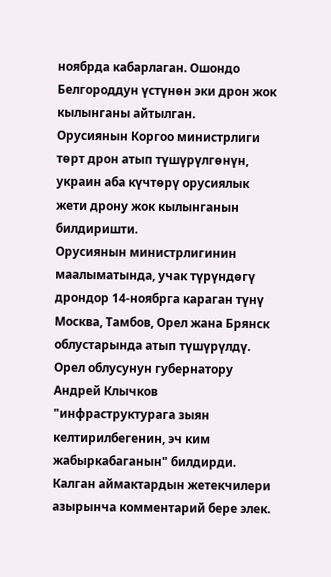ноябрда кабарлаган. Ошондо Белгороддун үстүнөн эки дрон жок кылынганы айтылган.
Орусиянын Коргоо министрлиги төрт дрон атып түшүрүлгөнүн, украин аба күчтөрү орусиялык жети дрону жок кылынганын билдиришти.
Орусиянын министрлигинин маалыматында, учак түрүндөгү дрондор 14-ноябрга караган түнү Москва, Тамбов, Орел жана Брянск облустарында атып түшүрүлдү.
Орел облусунун губернатору Андрей Клычков "инфраструктурага зыян келтирилбегенин, эч ким жабыркабаганын" билдирди. Калган аймактардын жетекчилери азырынча комментарий бере элек.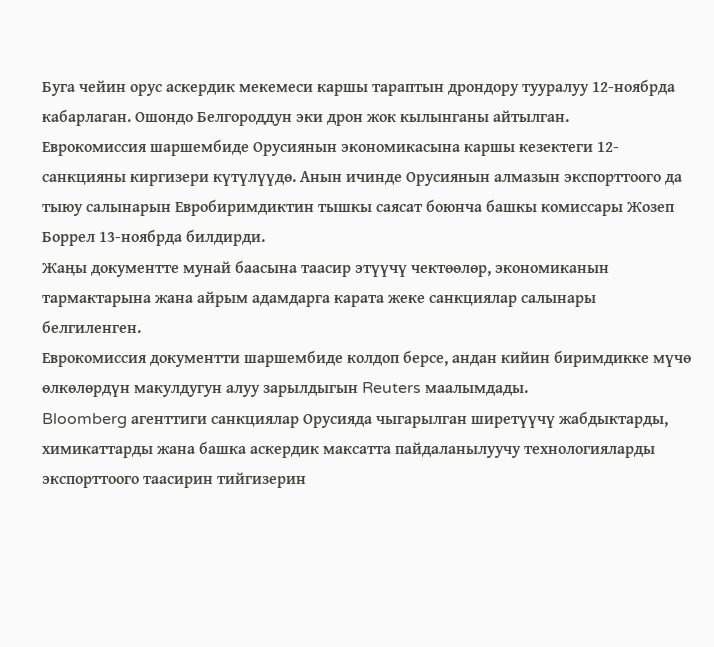Буга чейин орус аскердик мекемеси каршы тараптын дрондору тууралуу 12-ноябрда кабарлаган. Ошондо Белгороддун эки дрон жок кылынганы айтылган.
Еврокомиссия шаршембиде Орусиянын экономикасына каршы кезектеги 12-санкцияны киргизери күтүлүүдө. Анын ичинде Орусиянын алмазын экспорттоого да тыюу салынарын Евробиримдиктин тышкы саясат боюнча башкы комиссары Жозеп Боррел 13-ноябрда билдирди.
Жаңы документте мунай баасына таасир этүүчү чектөөлөр, экономиканын тармактарына жана айрым адамдарга карата жеке санкциялар салынары белгиленген.
Еврокомиссия документти шаршембиде колдоп берсе, андан кийин биримдикке мүчө өлкөлөрдүн макулдугун алуу зарылдыгын Reuters маалымдады.
Bloomberg агенттиги санкциялар Орусияда чыгарылган ширетүүчү жабдыктарды, химикаттарды жана башка аскердик максатта пайдаланылуучу технологияларды экспорттоого таасирин тийгизерин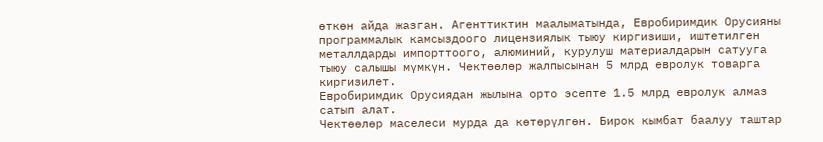өткөн айда жазган. Агенттиктин маалыматында, Евробиримдик Орусияны программалык камсыздоого лицензиялык тыюу киргизиши, иштетилген металлдарды импорттоого, алюминий, курулуш материалдарын сатууга тыюу салышы мүмкүн. Чектөөлөр жалпысынан 5 млрд евролук товарга киргизилет.
Евробиримдик Орусиядан жылына орто эсепте 1.5 млрд евролук алмаз сатып алат.
Чектөөлөр маселеси мурда да көтөрүлгөн. Бирок кымбат баалуу таштар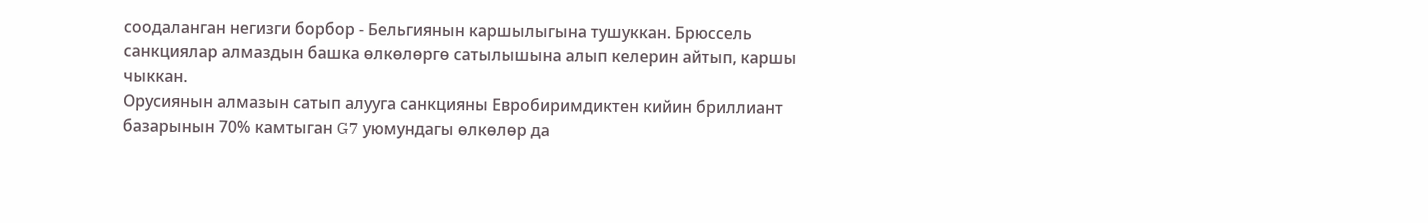соодаланган негизги борбор - Бельгиянын каршылыгына тушуккан. Брюссель санкциялар алмаздын башка өлкөлөргө сатылышына алып келерин айтып, каршы чыккан.
Орусиянын алмазын сатып алууга санкцияны Евробиримдиктен кийин бриллиант базарынын 70% камтыган G7 уюмундагы өлкөлөр да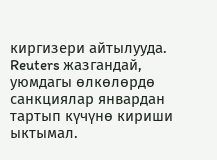киргизери айтылууда. Reuters жазгандай, уюмдагы өлкөлөрдө санкциялар январдан тартып күчүнө кириши ыктымал.